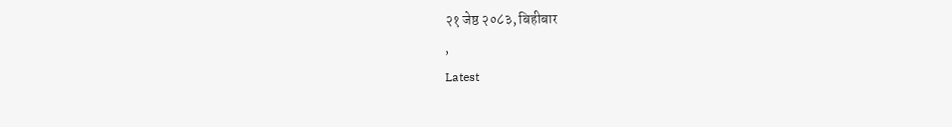२१ जेष्ठ २०८३, बिहीबार
,
Latest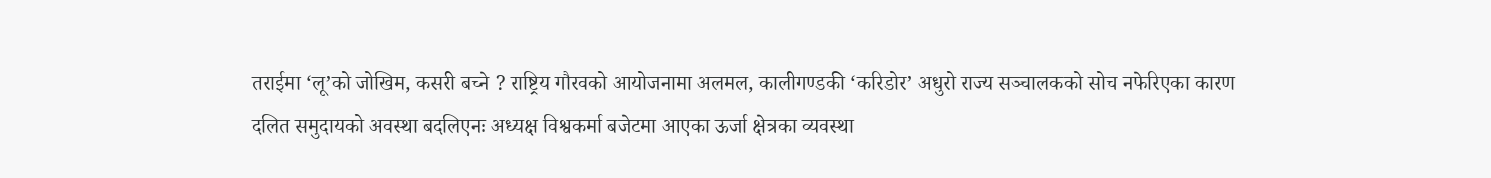तराईमा ‘लू’को जोखिम, कसरी बच्ने ? राष्ट्रिय गौरवको आयोजनामा अलमल, कालीगण्डकी ‘करिडोर’ अधुरो राज्य सञ्चालकको सोच नफेरिएका कारण दलित समुदायको अवस्था बदलिएनः अध्यक्ष विश्वकर्मा बजेटमा आएका ऊर्जा क्षेत्रका व्यवस्था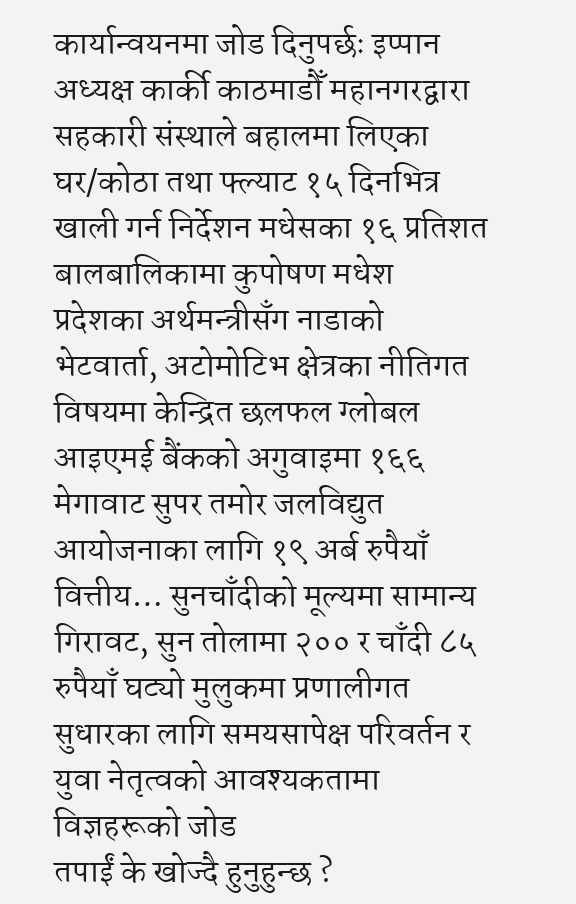कार्यान्वयनमा जोड दिनुपर्छः इप्पान अध्यक्ष कार्की काठमाडौँ महानगरद्वारा सहकारी संस्थाले बहालमा लिएका घर/कोठा तथा फ्ल्याट १५ दिनभित्र खाली गर्न निर्देशन मधेसका १६ प्रतिशत बालबालिकामा कुपोषण मधेश प्रदेशका अर्थमन्त्रीसँग नाडाको भेटवार्ता, अटोमोटिभ क्षेत्रका नीतिगत विषयमा केन्द्रित छलफल ग्लोबल आइएमई बैंकको अगुवाइमा १६६ मेगावाट सुपर तमोर जलविद्युत आयोजनाका लागि १९ अर्ब रुपैयाँ वित्तीय… सुनचाँदीको मूल्यमा सामान्य गिरावट, सुन तोलामा २०० र चाँदी ८५ रुपैयाँ घट्यो मुलुकमा प्रणालीगत सुधारका लागि समयसापेक्ष परिवर्तन र युवा नेतृत्वको आवश्यकतामा विज्ञहरूको जोड
तपाईं के खोज्दै हुनुहुन्छ ?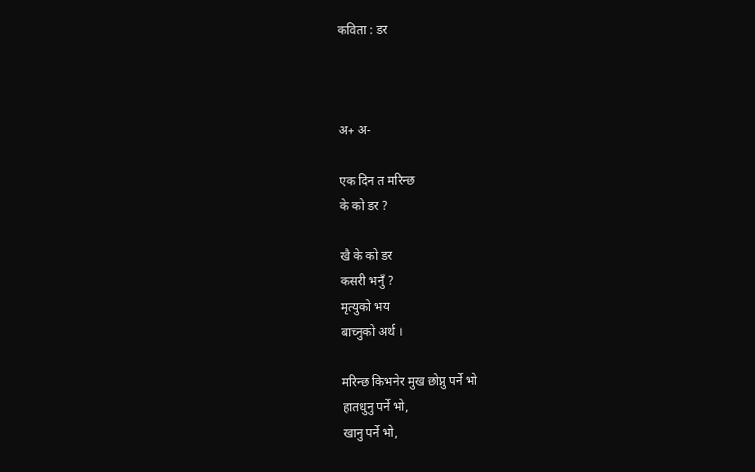कविता : डर



अ+ अ-

एक दिन त मरिन्छ
के को डर ?

खै के को डर
कसरी भनुँ ?
मृत्युको भय
बाच्नुको अर्थ ।

मरिन्छ किभनेर मुख छोप्नु पर्ने भो
हातधुनु पर्ने भो,
खानु पर्ने भो,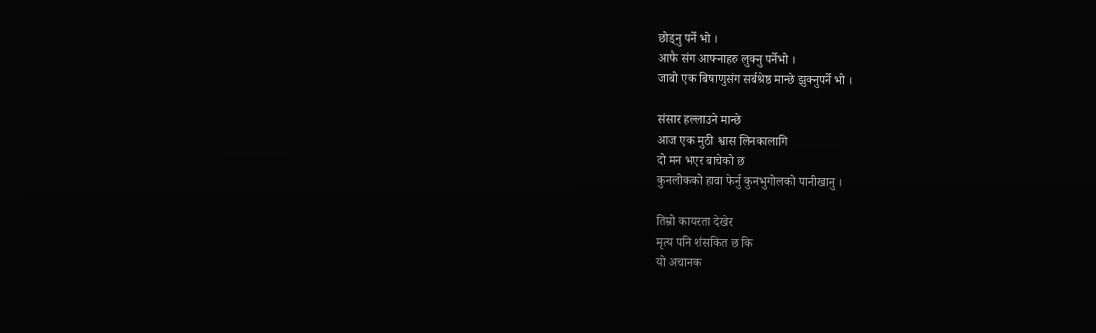छोड्नु पर्ने भो ।
आफै संग आफ्नाहरु लुक्नु पर्नेभो ।
जाबो एक बिषाणुसंग सर्बश्रेष्ठ मान्छे झुक्नुपर्ने भो ।

संसार हल्लाउने मान्छे
आज एक मुठी श्वास लिनकालागि
दो मन भएर बाचेको छ
कुनलोकको हावा फेर्नु कुनभुगोलको पानीखानु ।

तिम्रो कायरता देखेर
मृत्य पनि शंसकित छ कि
यो अचानक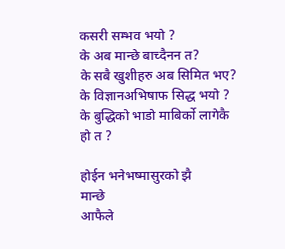कसरी सम्भव भयो ?
के अब मान्छे बाच्दैनन त?
के सबै खुशीहरु अब सिमित भए?
के विज्ञानअभिषाफ सिद्ध भयो ?
के बुद्धिको भाडो माबिर्को लागेकै हो त ?

होईन भनेभष्मासुरको झै
मान्छे
आफैले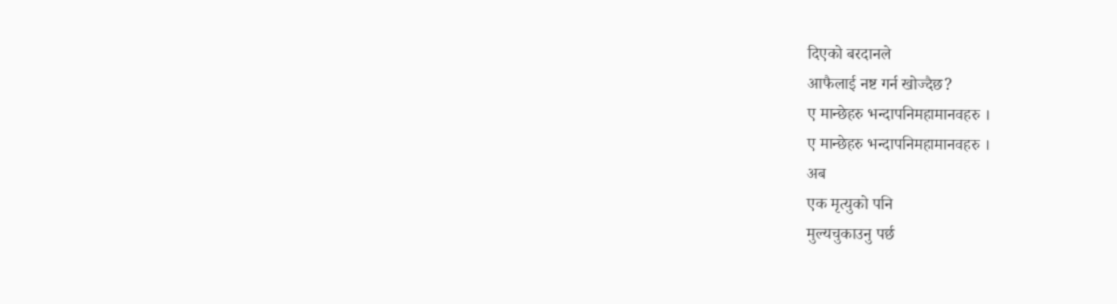दिएको बरदानले
आफैलाई नष्ट गर्न खोज्दैछ?
ए मान्छेहरु भन्दापनिमहामानवहरु ।
ए मान्छेहरु भन्दापनिमहामानवहरु ।
अब
एक मृत्युको पनि
मुल्यचुकाउनु पर्छ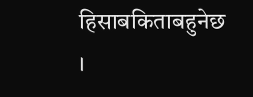हिसाबकिताबहुनेछ ।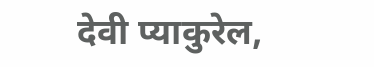देवी प्याकुरेल,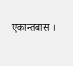एकान्तबास ।